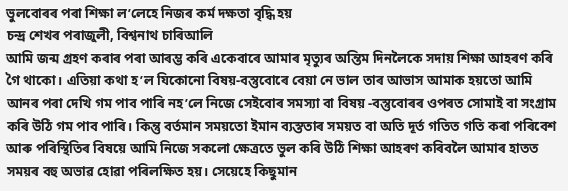ভুলবোৰৰ পৰা শিক্ষা ল’লেহে নিজৰ কৰ্ম দক্ষতা বৃদ্ধি হয়
চন্দ্ৰ শেখৰ পৰাজুলী, বিশ্বনাথ চাৰিআলি
আমি জন্ম গ্ৰহণ কৰাৰ পৰা আৰম্ভ কৰি একেবাৰে আমাৰ মৃত্যুৰ অন্তিম দিনলৈকে সদায় শিক্ষা আহৰণ কৰি গৈ থাকো। এতিয়া কথা হ’ল যিকোনো বিষয়-বস্তুবোৰে বেয়া নে ভাল তাৰ আভাস আমাক হয়তো আমি আনৰ পৰা দেখি গম পাব পাৰি নহ’লে নিজে সেইবোৰ সমস্যা বা বিষয় -বস্তুবোৰৰ ওপৰত সোমাই বা সংগ্ৰাম কৰি উঠি গম পাব পাৰি। কিন্তু বৰ্তমান সময়তো ইমান ব্যস্ততাৰ সময়ত বা অতি দূৰ্ত গতিত গতি কৰা পৰিবেশ আৰু পৰিস্থিতিৰ বিষয়ে আমি নিজে সকলো ক্ষেত্ৰতে ভুল কৰি উঠি শিক্ষা আহৰণ কৰিবলৈ আমাৰ হাতত সময়ৰ বহু অভাৱ হোৱা পৰিলক্ষিত হয়। সেয়েহে কিছুমান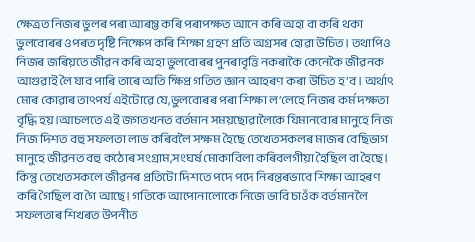ক্ষেত্ৰত নিজৰ ভুলৰ পৰা আৰম্ভ কৰি পৰাপক্ষত আনে কৰি অহা বা কৰি থকা ভুলবোৰৰ ওপৰত দৃষ্টি নিক্ষেপ কৰি শিক্ষা গ্ৰহণ প্ৰতি অগ্ৰসৰ হোৱা উচিত। তথাপিও নিজৰ জৰিয়তে জীৱন কৰি অহা ভুলবোৰৰ পুনৰাবৃত্তি নকৰাকৈ কেনেকৈ জীৱনক আগুৱাই লৈ যাব পাৰি তাৰে অতি ক্ষিপ্ৰ গতিত জ্ঞান আহৰণ কৰা উচিত হ’ব। অৰ্থাৎ মোৰ কোৱাৰ তাৎপৰ্য এইটোৱে যে,ভুলবোৰৰ পৰা শিক্ষা ল’লেহে নিজৰ কৰ্ম দক্ষতা বৃদ্ধি হয়।আচলতে এই জগতখনত বৰ্তমান সময়ছোৱালৈকে যিমানবোৰ মানুহে নিজ নিজ দিশত বহু সফলতা লাভ কৰিবলৈ সক্ষম হৈছে তেখেতসকলৰ মাজৰ বেছিভাগ মানুহে জীৱনত বহু কঠোৰ সংগ্ৰাম,সংঘৰ্ষ মোকাবিলা কৰিবলগীয়া হৈছিল বা হৈছে। কিন্তু তেখেতসকলে জীৱনৰ প্ৰতিটো দিশতে পদে পদে নিৰন্তৰভাবে শিক্ষা আহৰণ কৰি গৈছিল বা গৈ আছে। গতিকে আপোনালোকে নিজে ভাবি চাওঁক বৰ্তমানলৈ সফলতাৰ শিখৰত উপনীত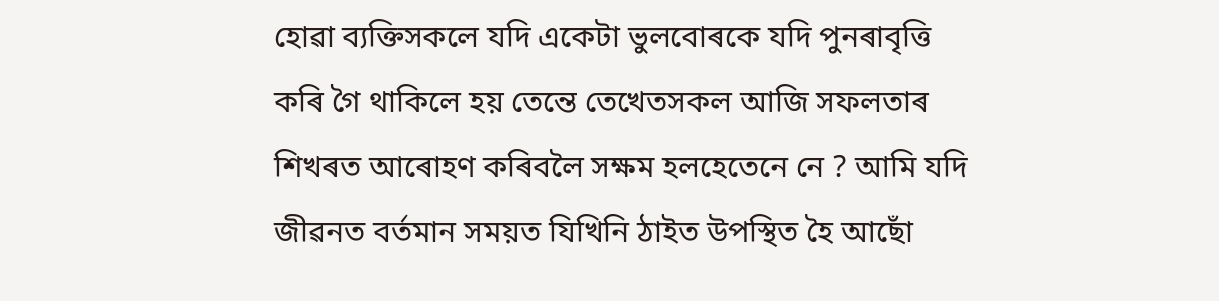হোৱা ব্যক্তিসকলে যদি একেটা ভুলবোৰকে যদি পুনৰাবৃত্তি কৰি গৈ থাকিলে হয় তেন্তে তেখেতসকল আজি সফলতাৰ শিখৰত আৰোহণ কৰিবলৈ সক্ষম হলহেতেনে নে ? আমি যদি জীৱনত বৰ্তমান সময়ত যিখিনি ঠাইত উপস্থিত হৈ আছোঁ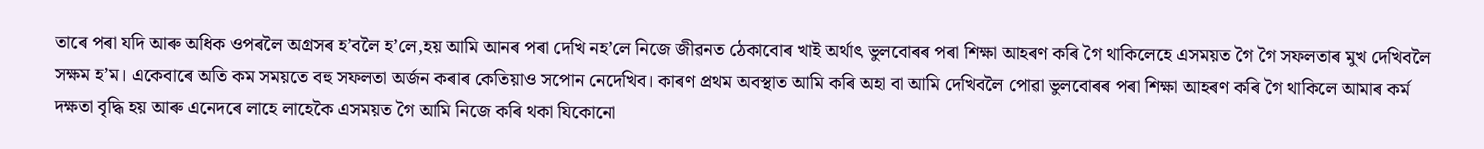তাৰে পৰা যদি আৰু অধিক ওপৰলৈ অগ্ৰসৰ হ’বলৈ হ’লে,হয় আমি আনৰ পৰা দেখি নহ’লে নিজে জীৱনত ঠেকাবোৰ খাই অৰ্থাৎ ভুলবোৰৰ পৰা শিক্ষা আহৰণ কৰি গৈ থাকিলেহে এসময়ত গৈ গৈ সফলতাৰ মুখ দেখিবলৈ সক্ষম হ’ম। একেবাৰে অতি কম সময়তে বহু সফলতা অৰ্জন কৰাৰ কেতিয়াও সপোন নেদেখিব। কাৰণ প্ৰথম অবস্থাত আমি কৰি অহা বা আমি দেখিবলৈ পোৱা ভুলবোৰৰ পৰা শিক্ষা আহৰণ কৰি গৈ থাকিলে আমাৰ কৰ্ম দক্ষতা বৃদ্ধি হয় আৰু এনেদৰে লাহে লাহেকৈ এসময়ত গৈ আমি নিজে কৰি থকা যিকোনো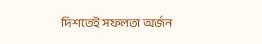দিশতেই সফলতা অৰ্জন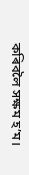কৰিবলৈ সক্ষম হ’ম।